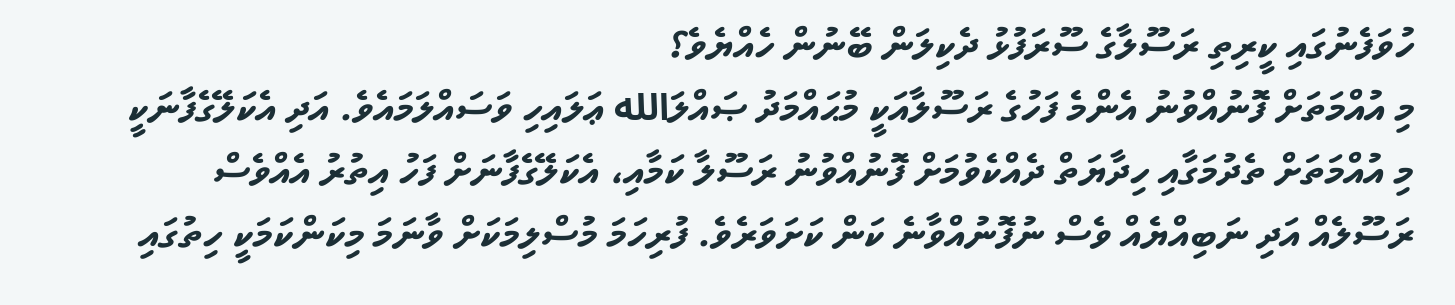ހުވަފެނުގައި ކީރިތި ރަސޫލާގެ ސޫރަފުޅު ދެކިލަން ބޭނުން ހެއްޔެވެ؟
މި އުއްމަތަށް ފޮނުއްވުނު އެންމެ ފަހުގެ ރަސޫލާއަކީ މުޙައްމަދު ޞައްލަالله ޢަލައިހި ވަސައްލަމައެވެ. އަދި އެކަލޭގެފާނަކީ މި އުއްމަތަށް ތެދުމަގާއި ހިދާޔަތް ދެއްކެވުމަށް ފޮނުއްވުނު ރަސޫލާ ކަމާއި، އެކަލޭގެފާނަށް ފަހު އިތުރު އެއްވެސް ރަސޫލެއް އަދި ނަބިއްޔެއް ވެސް ނުފޮނުއްވާނެ ކަން ކަށަވަރެވެ. ފުރިހަމަ މުސްލިމަކަށް ވާނަމަ މިކަންކަމަކީ ހިތުގައި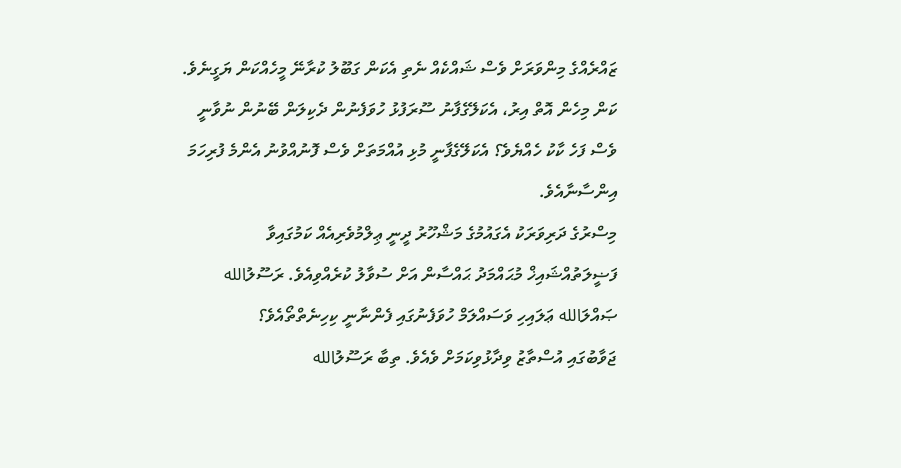ޒައްރެއްގެ މިންވަރަށް ވެސް ޝައްކެއް ނެތި އެކަން ގަބޫލު ކުރާނޭ މީހެއްކަން ޔަގީނެވެ.
ކަން މިހެން އޮތް އިރު، އެކަލޭގެފާނު ސޫރަފުޅު ހުވަފެނުން ދެކިލަން ބޭނުން ނުވާނީ ވެސް ފަހެ ކާކު ހެއްޔެވެ؟ އެކަލޭގެފާނީ މުޅި އުއްމަތަށް ވެސް ފޮނުއްވުނު އެންމެ ފުރިހަމަ އިންސާނާއެވެ.
މިސްރުގެ ދަރިވަރަކު އެގައުމުގެ މަޝްހޫރު ދީނީ ޢިލްމުވެރިއެއް ކަމުގައިވާ ފަޟީލަތުއްޝައިޚް މުޙައްމަދު ޙައްސާން އަށް ސުވާލު ކުރެއްވިއެވެ. ރަސޫލުالله ޞައްލަالله ޢަލައިހި ވަސައްލަމް ހުވަފެނުގައި ފެންނާނީ ކިހިނެތްތޯއެވެ؟
ޖަވާބުގައި އުސްތާޒު ވިދާޅުވިކަމަށް ވެއެވެ. ތިބާ ރަސޫލުالله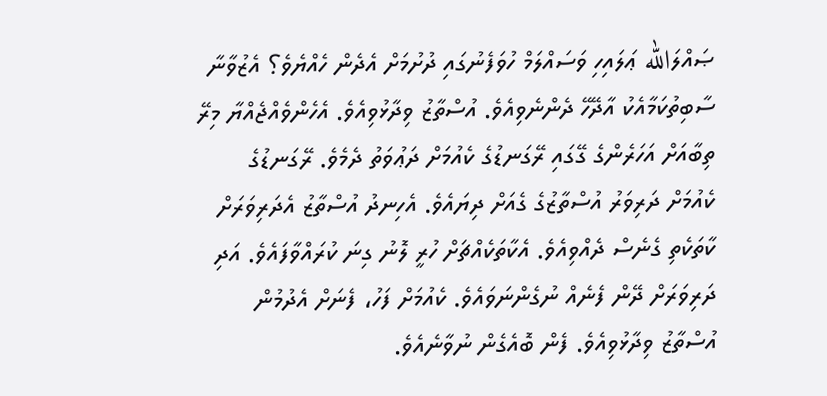ޞައްލަالله ޢަލައިހި ވަސައްލަމް ހުވަފެނުގައި ދުށުމަށް އެދެން ހެއްޔެވެ؟ އެޒުވާނާ ސާބިތުކަމާއެކު އާދޭހޭ ދެންނެވިއެވެ. އުސްތާޒު ވިދާޅުވިއެވެ. އެހެންވެއްޖެއްޔާ މިރޭ ތިބާއަށް އަހަރެންގެ ގޭގައި ރޭގަނޑުގެ ކެއުމަށް ދަޢުވަތު ދެމެވެ. ރޭގަނޑުގެ ކެއުމަށް ދަރިވަރު އުސްތާޒުގެ ގެއަށް ދިޔައެވެ. އެހިނދު އުސްތާޒު އެދަރިވަރަށް ކާތަކެތި ގެނެސް ދެއްވިއެވެ. އެކާތަކެއްޗަށް ހުރީ ލޮނު ގިނަ ކުރައްވާފައެވެ. އަދި ދަރިވަރަށް ދޭން ފެނެއް ނުގެންނަވައެވެ. ކެއުމަށް ފަހު، ފެނަށް އެދުމުން އުސްތާޒު ވިދާޅުވިއެވެ. ފެން ބޮއެގެން ނުވާނެއެވެ.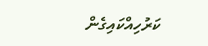ކަރުހިއްކައިގެން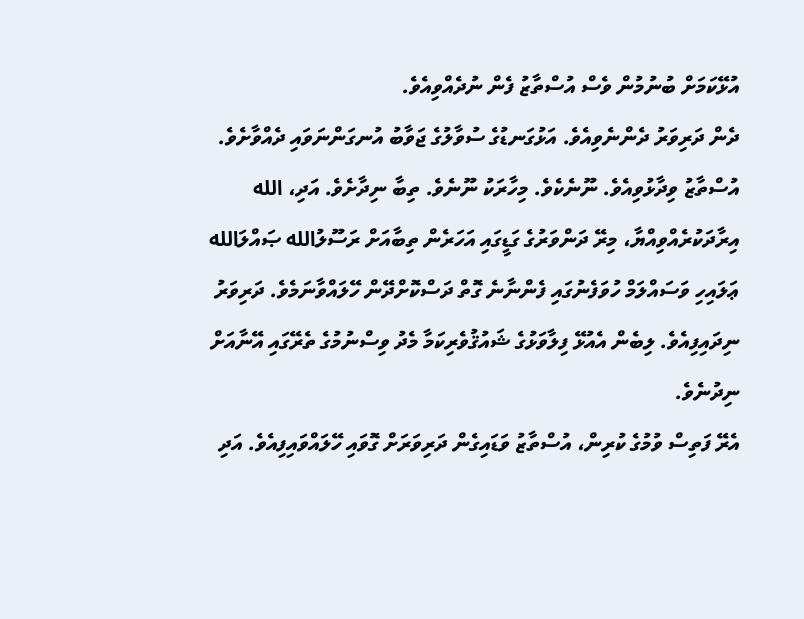އުޅޭކަމަށް ބުނުމުން ވެސް އުސްތާޒު ފެން ނުދެއްވިއެވެ.
ދެން ދަރިވަރު ދެންނެވިއެވެ. އަޅުގަނޑުގެ ސުވާލުގެ ޖަވާބު އުނގަންނަވައި ދެއްވާށެވެ. އުސްތާޒު ވިދާޅުވިއެވެ. ނޫނެކެވެ. މިހާރަކު ނޫނެވެ. ތިބާ ނިދާށެވެ. އަދި، الله އިރާދަކުރެއްވިއްޔާ، މިރޭ ދަންވަރުގެ ގަޑީގައި އަހަރެން ތިބާއަށް ރަސޫލުالله ޞައްލަالله ޢަލައިހި ވަސައްލަމް ހުވަފެނުގައި ފެންނާނެ ގޮތް ދަސްކޮށްދޭން ހޭލައްވާނަމެވެ. ދަރިވަރު ނިދައިފިއެވެ. ލިބެން އެއުޅޭ ފިލާވަޅުގެ ޝައުޤުވެރިކަމާ މެދު ވިސްނުމުގެ ތެރޭގައި އޭނާއަށް ނިދުނެވެ.
އެރޭ ފަތިސް ވުމުގެ ކުރިން، އުސްތާޒު ވަޑައިގެން ދަރިވަރަށް ގޮވައި ހޭލައްވައިފިއެވެ. އަދި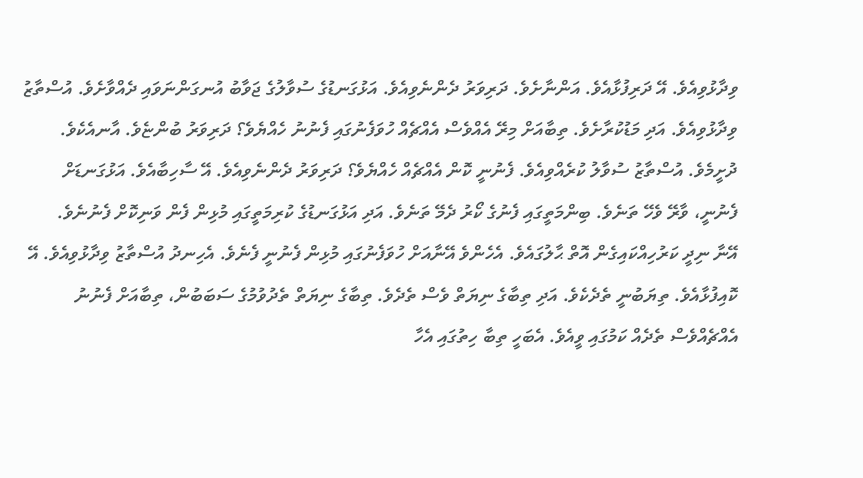ވިދާޅުވިއެވެ. އޭ ދަރިފުޅާއެވެ. އަންނާށެވެ. ދަރިވަރު ދެންނެވިއެވެ. އަޅުގަނޑުގެ ސުވާލުގެ ޖަވާބު އުނގަންނަވައި ދެއްވާށެވެ. އުސްތާޒު ވިދާޅުވިއެވެ. އަދި މަޑުކުރާށެވެ. ތިބާއަށް މިރޭ އެއްވެސް އެއްޗެއް ހުވަފެނުގައި ފެނުނު ހެއްޔެވެ؟ ދަރިވަރު ބުންޏެވެ. އާނއެކެވެ. ދުށީމެވެ. އުސްތާޒު ސުވާލު ކުރެއްވިއެވެ. ފެނުނީ ކޮން އެއްޗެއް ހެއްޔެވެ؟ ދަރިވަރު ދެންނެވިއެވެ. އޭ ސާހިބާއެވެ. އަޅުގަނޑަށް ފެނުނީ، ވާރޭ ވެހޭ ތަނެވެ. ބިންމަތީގައި ފެނުގެ ކޯރު ދެމޭ ތަނެވެ. އަދި އަޅުގަނޑުގެ ކުރިމަތީގައި މުޅިން ފެން ވަނިކޮށް ފެނުނެވެ.
އޭނާ ނިދީ ކަރުހިއްކައިގެން އޮތް ޙާލުގައެވެ. އެހެންވެ އޭނާއަށް ހުވަފެނުގައި މުޅިން ފެނުނީ ފެނެވެ. އެހިނދު އުސްތާޒު ވިދާޅުވިއެވެ. އޭ ކޮއިފުޅާއެވެ. ތިޔަބުނީ ތެދެކެވެ. އަދި ތިބާގެ ނިޔަތް ވެސް ތެދެވެ. ތިބާގެ ނިޔަތް ތެދުވުމުގެ ސަބަބުން، ތިބާއަށް ފެނުނު އެއްޗެއްވެސް ތެދެއް ކަމުގައި ވީއެވެ. އެބަހީ ތިބާ ހިތުގައި އެހާ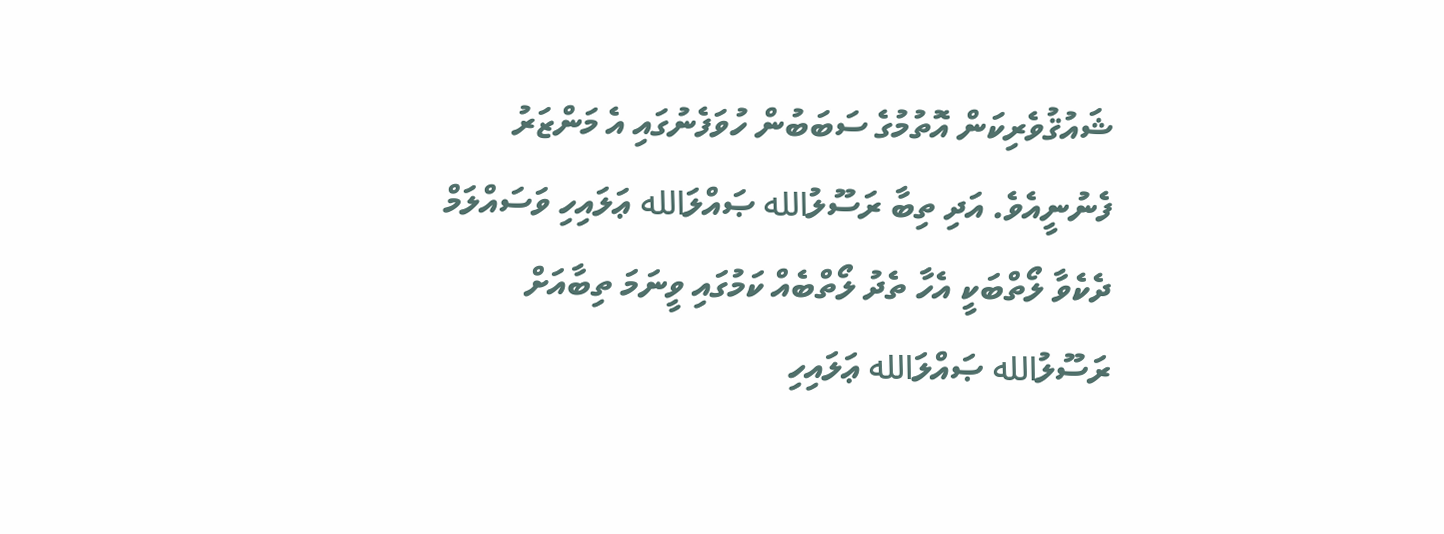ޝައުޤުވެރިކަން އޮތުމުގެ ސަބަބުން ހުވަފެނުގައި އެ މަންޒަރު ފެނުނީއެވެ. އަދި ތިބާ ރަސޫލުالله ޞައްލަالله ޢަލައިހި ވަސައްލަމް ދެކެވާ ލޯތްބަކީ އެހާ ތެދު ލޯތްބެއް ކަމުގައި ވީނަމަ ތިބާއަށް ރަސޫލުالله ޞައްލަالله ޢަލައިހި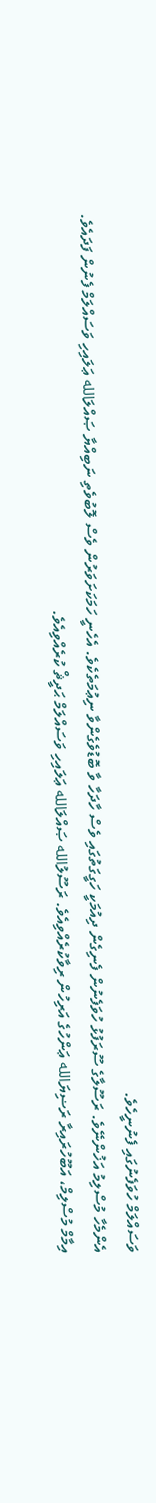ވަސައްލަމް ހުވަފެނުގައި ފެނުނީހެވެ.
އެންމެހާ މުސްލިމު އަޚުންނޭވެ. ރަސޫލާގެ ސޫރަފުޅު ހުވަފެނުން ފެނިގެން ދިއުމަކީ ހަގީގަތުގައި ވެސް ހާދަހާ ވާ ބޮޑުވެގެންވާ ނިޢުމަތެކެވެ. އެހެނީ ހަމަކަށަވަރުން ވެސް ލޮބުވެތި ނަބިއްޔާ ޞައްލަالله ޢަލައިހި ވަސައްލަމް ފެނުން ފަދައެވެ.
އިމާމް މުސްލިމް، އަބޫހުރައިރާ ރަޟިޔަالله ޢަންހުގެ އަރިހުން ރިވާކުރެއްވިއެވެ. ރަސޫލުالله ޞައްލަالله ޢަލައިހި ވަސައްލަމް ޙަދީޘް ކުރެއްވިއެވެ.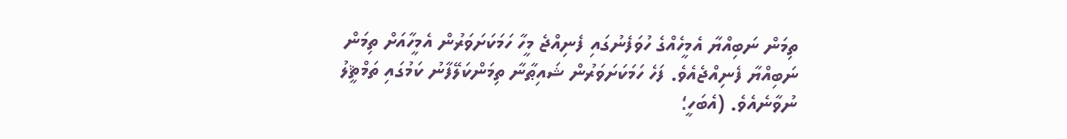ތިމަން ނަބިއްޔާ އެމީހެއްގެ ހުވަފެނުގައި ފެނިއްޖެ މީހާ ހަމަކަށަވަރުން އެމީހާއަށް ތިމަން ނަބިއްޔާ ފެނިއްޖެއެވެ. ފަހެ ހަމަކަށަވަރުން ޝައިޠާނާ ތިމަންކަލޭފާނު ކަމުގައި ތަމްޘީލު ނުވާނެއެވެ. (އެބަހީ؛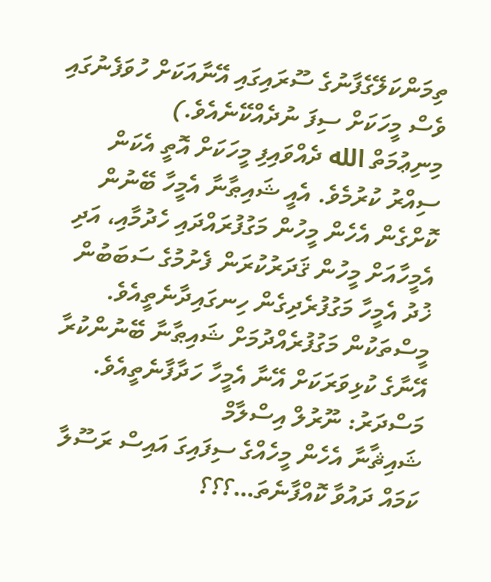ތިމަންކަލޭގެފާނުގެ ސޫރައިގައި އޭނާއަކަށް ހުވަފެނުގައި ވެސް މީހަކަށް ސިފަ ނުދެއްކޭނެއެވެ.)
މިނިޢުމަތް الله ދެއްވައިފި މީހަކަށް އޮތީ އެކަން ސިއްރު ކުރުމެވެ. އެއީ ޝައިޠާނާ އެމީހާ ބޭނުން ކޮށްގެން އެހެން މީހުން މަގުފުރައްދައި ހެދުމާއި، އަދި އެމީހާއަށް މީހުން ޤަދަރުކުރަން ފެށުމުގެ ސަބަބުން ޚުދު އެމީހާ މަގުފުރެދިގެން ހިނގައިދާނެތީއެވެ. މީސްތަކުން މަގުފުރެއްދުމަށް ޝައިޠާނާ ބޭނުންކުރާ އޭނާގެ ކުޅިވަރަކަށް އޭނާ އެމީހާ ހަދާފާނެތީއެވެ.
މަސްދަރު: ނޫރުލް އިސްލާމް
ޝައިޘާނާ އެހެން މީހެއްގެ ސިފައިގަ އައިސް ރަސޫލާ ކަމައް ދައުވާ ކޮއްފާނެތަ…؟؟؟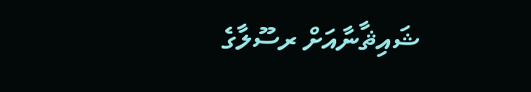ޝައިޘާނާއަށް ރސޫލާގެ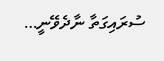ސުރައިގަތާ ނާދެވޭނީ…